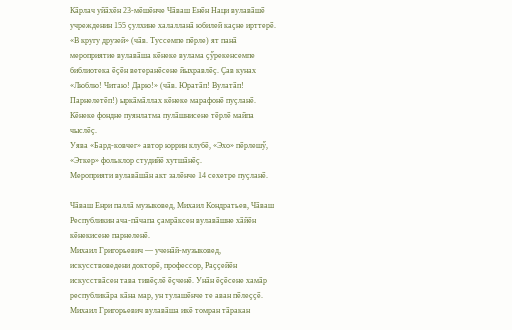Кӑрлач уйӑхӗн 23-мӗшӗнче Чӑваш Енӗн Наци вулавӑшӗ учрежденин 155 ҫулхине халалланӑ юбилей каҫне ирттерӗ.
«В кругу друзей» (чӑв. Туссемпе пӗрле) ят панӑ мероприятие вулавӑша кӗнеке вулама ҫӳрекенсемпе библиотека ӗҫӗн ветеранӗсене йыхравлӗҫ. Ҫав кунах «Люблю! Читаю! Дарю!» (чӑв. Юратӑп! Вулатӑп! Парнелетӗп!) ыркӑмӑллах кӗнеке марафонӗ пуҫланӗ. Кӗнеке фондне пуянлатма пулӑшнисене тӗрлӗ майпа чыслӗҫ.
Уява «Бард-ковчег» автор юррин клубӗ, «Эхо» пӗрлешӳ, «Эткер» фольклор студийӗ хутшӑнӗҫ.
Мероприяти вулавӑшӑн акт залӗнче 14 сехетре пуҫланӗ.

Чӑваш Енри паллӑ музыковед, Михаил Кондратьев, Чӑваш Республикин ача-пӑчапа ҫамрӑксен вулавӑшне хӑйӗн кӗнекисене парнеленӗ.
Михаил Григорьевич — ученӑй-музыковед, искусствоведени докторӗ, профессор, Раҫҫейӗн искусствӑсен тава тивӗҫлӗ ӗҫченӗ. Унӑн ӗҫӗсене хамӑр республикӑра кӑна мар, ун тулашӗнче те аван пӗлеҫҫӗ.
Михаил Григорьевич вулавӑша икӗ томран тӑракан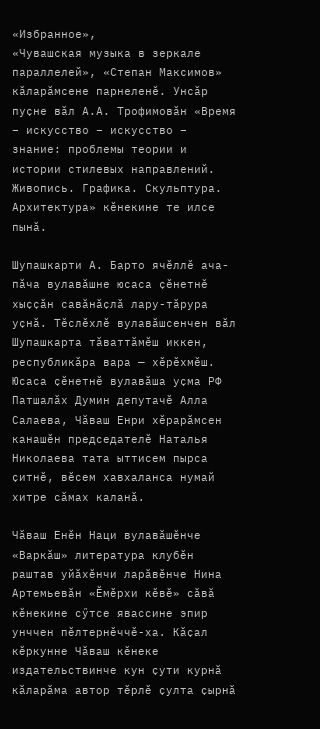«Избранное»,
«Чувашская музыка в зеркале параллелей», «Степан Максимов» кӑларӑмсене парнеленӗ. Унсӑр пуҫне вӑл А.А. Трофимовӑн «Время – искусство – искусство – знание: проблемы теории и истории стилевых направлений. Живопись. Графика. Скульптура. Архитектура» кӗнекине те илсе пынӑ.

Шупашкарти А. Барто ячӗллӗ ача-пӑча вулавӑшне юсаса ҫӗнетнӗ хыҫҫӑн савӑнӑҫлӑ лару-тӑрура уҫнӑ. Тӗслӗхлӗ вулавӑшсенчен вӑл Шупашкарта тӑваттӑмӗш иккен, республикӑра вара — хӗрӗхмӗш.
Юсаса ҫӗнетнӗ вулавӑша уҫма РФ Патшалӑх Думин депутачӗ Алла Салаева, Чӑваш Енри хӗрарӑмсен канашӗн председателӗ Наталья Николаева тата ыттисем пырса ҫитнӗ, вӗсем хавхаланса нумай хитре сӑмах каланӑ.

Чӑваш Енӗн Наци вулавӑшӗнче «Варкӑш» литература клубӗн раштав уйӑхӗнчи ларӑвӗнче Нина Артемьевӑн «Ӗмӗрхи кӗвӗ» сӑвӑ кӗнекине сӳтсе явассине эпир унччен пӗлтернӗччӗ-ха. Кӑҫал кӗркунне Чӑваш кӗнеке издательствинче кун ҫути курнӑ кӑларӑма автор тӗрлӗ ҫулта ҫырнӑ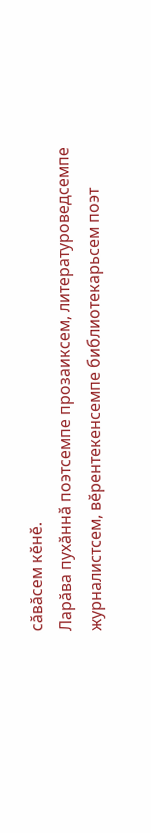сӑвӑсем кӗнӗ.
Ларӑва пухӑннӑ поэтсемпе прозаиксем, литературоведсемпе журналистсем, вӗрентекенсемпе библиотекарьсем поэт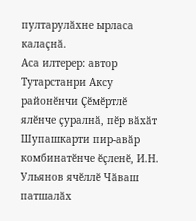пултарулӑхне ырласа калаҫнӑ.
Аса илтерер: автор Тутарстанри Аксу районӗнчи Ҫӗмӗртлӗ ялӗнче ҫуралнӑ, пӗр вӑхӑт Шупашкарти пир-авӑр комбинатӗнче ӗҫленӗ, И.Н. Ульянов ячӗллӗ Чӑваш патшалӑх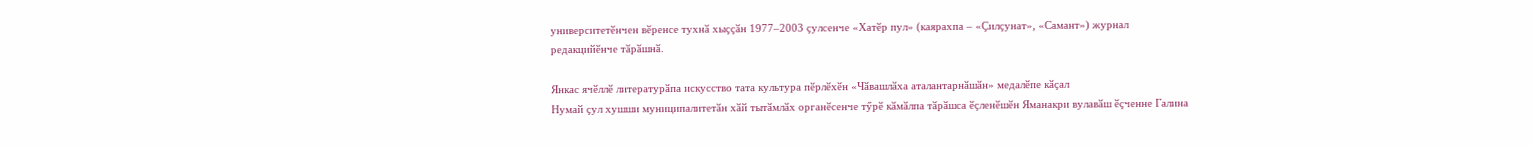университетӗнчен вӗренсе тухнӑ хыҫҫӑн 1977–2003 ҫулсенче «Хатӗр пул» (каярахпа – «Ҫилҫунат», «Самант») журнал редакцийӗнче тӑрӑшнӑ.

Янкас ячӗллӗ литературӑпа искусство тата культура пӗрлӗхӗн «Чӑвашлӑха аталантарнӑшӑн» медалӗпе кӑҫал
Нумай ҫул хушши муниципалитетӑн хӑй тытӑмлӑх органӗсенче тӳрӗ кӑмӑлпа тӑрӑшса ӗҫленӗшӗн Яманакри вулавӑш ӗҫченне Галина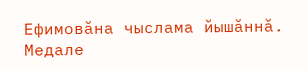Ефимовӑна чыслама йышӑннӑ.
Медале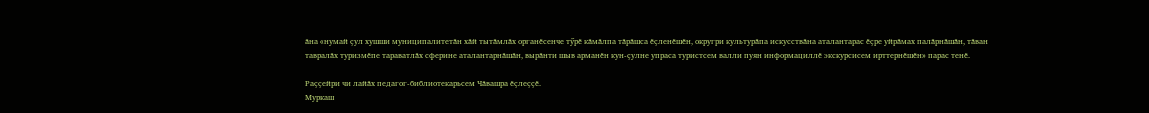ӑна «нумай ҫул хушши муниципалитетӑн хӑй тытӑмлӑх органӗсенче тӳрӗ кӑмӑлпа тӑрӑшса ӗҫленӗшӗн, округри культурӑпа искусствӑна аталантарас ӗҫре уйрӑмах палӑрнӑшӑн, тӑван тавралӑх туризмӗпе тараватлӑх сферине аталантарнӑшӑн, вырӑнти шыв арманӗн кун-ҫулне упраса туристсем валли пуян информациллӗ экскурсисем ирттернӗшӗн» парас тенӗ.

Раҫҫейри чи лайӑх педагог-библиотекарьсем Чӑвашра ӗҫлеҫҫӗ.
Муркаш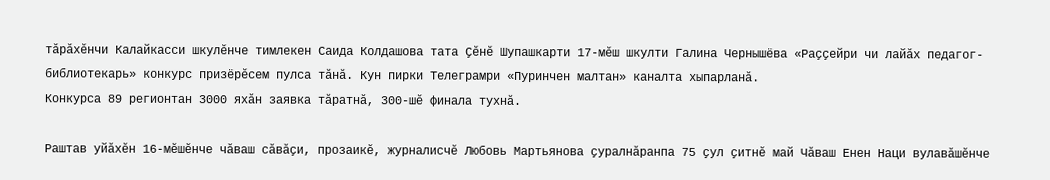тӑрӑхӗнчи Калайкасси шкулӗнче тимлекен Саида Колдашова тата Ҫӗнӗ Шупашкарти 17-мӗш шкулти Галина Чернышёва «Раҫҫейри чи лайӑх педагог-библиотекарь» конкурс призёрӗсем пулса тӑнӑ. Кун пирки Телеграмри «Пуринчен малтан» каналта хыпарланӑ.
Конкурса 89 регионтан 3000 яхӑн заявка тӑратнӑ, 300-шӗ финала тухнӑ.

Раштав уйӑхӗн 16-мӗшӗнче чӑваш сӑвӑҫи, прозаикӗ, журналисчӗ Любовь Мартьянова ҫуралнӑранпа 75 ҫул ҫитнӗ май Чӑваш Енен Наци вулавӑшӗнче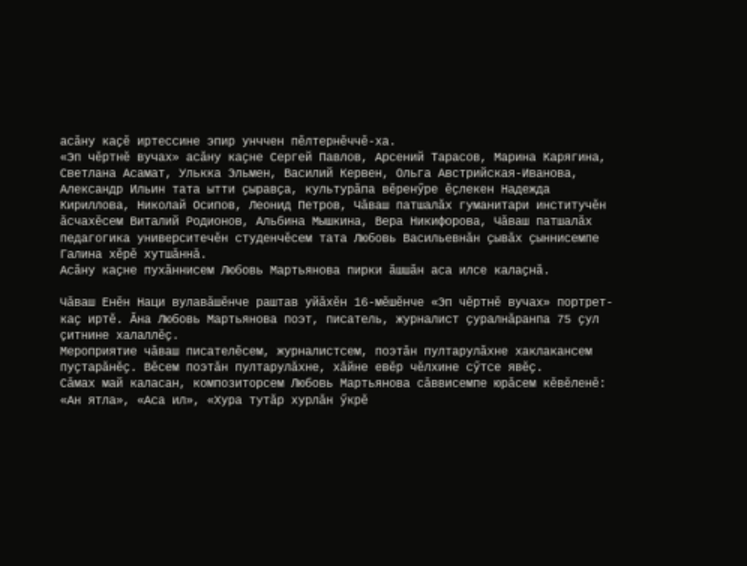асӑну каҫӗ иртессине эпир унччен пӗлтернӗччӗ-ха.
«Эп чӗртнӗ вучах» асӑну каҫне Сергей Павлов, Арсений Тарасов, Марина Карягина, Светлана Асамат, Улькка Эльмен, Василий Кервен, Ольга Австрийская-Иванова, Александр Ильин тата ытти ҫыравҫа, культурӑпа вӗренӳре ӗҫлекен Надежда Кириллова, Николай Осипов, Леонид Петров, Чӑваш патшалӑх гуманитари институчӗн ӑсчахӗсем Виталий Родионов, Альбина Мышкина, Вера Никифорова, Чӑваш патшалӑх педагогика университечӗн студенчӗсем тата Любовь Васильевнӑн ҫывӑх ҫыннисемпе Галина хӗрӗ хутшӑннӑ.
Асӑну каҫне пухӑннисем Любовь Мартьянова пирки ӑшшӑн аса илсе калаҫнӑ.

Чӑваш Енӗн Наци вулавӑшӗнче раштав уйӑхӗн 16-мӗшӗнче «Эп чӗртнӗ вучах» портрет-каҫ иртӗ. Ӑна Любовь Мартьянова поэт, писатель, журналист ҫуралнӑранпа 75 ҫул ҫитнине халаллӗҫ.
Мероприятие чӑваш писателӗсем, журналистсем, поэтӑн пултарулӑхне хаклакансем пуҫтарӑнӗҫ. Вӗсем поэтӑн пултарулӑхне, хӑйне евӗр чӗлхине сӳтсе явӗҫ.
Сӑмах май каласан, композиторсем Любовь Мартьянова сӑввисемпе юрӑсем кӗвӗленӗ: «Ан ятла», «Аса ил», «Хура тутӑр хурлӑн ӳкрӗ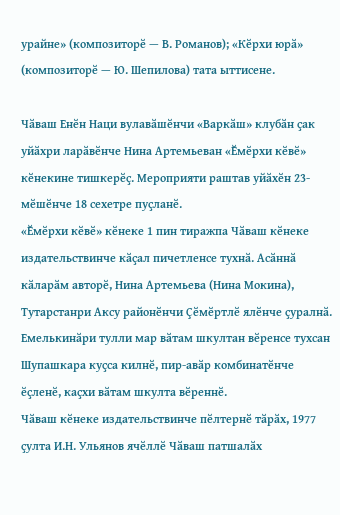урайне» (композиторӗ — В. Романов); «Кӗрхи юрӑ» (композиторӗ — Ю. Шепилова) тата ыттисене.

Чӑваш Енӗн Наци вулавӑшӗнчи «Варкӑш» клубӑн ҫак уйӑхри ларӑвӗнче Нина Артемьеван «Ӗмӗрхи кӗвӗ» кӗнекине тишкерӗҫ. Мероприяти раштав уйӑхӗн 23-мӗшӗнче 18 сехетре пуҫланӗ.
«Ӗмӗрхи кӗвӗ» кӗнеке 1 пин тиражпа Чӑваш кӗнеке издательствинче кӑҫал пичетленсе тухнӑ. Асӑннӑ кӑларӑм авторӗ, Нина Артемьева (Нина Мокина), Тутарстанри Аксу районӗнчи Ҫӗмӗртлӗ ялӗнче ҫуралнӑ. Емелькинӑри тулли мар вӑтам шкултан вӗренсе тухсан Шупашкара куҫса килнӗ, пир-авӑр комбинатӗнче ӗҫленӗ, каҫхи вӑтам шкулта вӗреннӗ.
Чӑваш кӗнеке издательствинче пӗлтернӗ тӑрӑх, 1977 ҫулта И.Н. Ульянов ячӗллӗ Чӑваш патшалӑх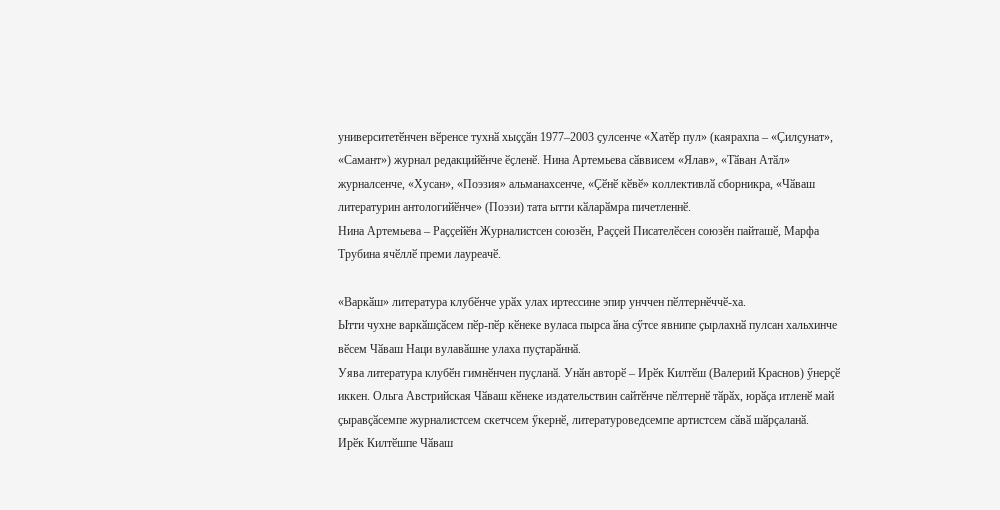университетӗнчен вӗренсе тухнӑ хыҫҫӑн 1977–2003 ҫулсенче «Хатӗр пул» (каярахпа – «Ҫилҫунат», «Самант») журнал редакцийӗнче ӗҫленӗ. Нина Артемьева сӑввисем «Ялав», «Тӑван Атӑл» журналсенче, «Хусан», «Поэзия» альманахсенче, «Ҫӗнӗ кӗвӗ» коллективлӑ сборникра, «Чӑваш литературин антологийӗнче» (Поэзи) тата ытти кӑларӑмра пичетленнӗ.
Нина Артемьева – Раҫҫейӗн Журналистсен союзӗн, Раҫҫей Писателӗсен союзӗн пайташӗ, Марфа Трубина ячӗллӗ преми лауреачӗ.

«Варкӑш» литература клубӗнче урӑх улах иртессине эпир унччен пӗлтернӗччӗ-ха.
Ытти чухне варкӑшҫӑсем пӗр-пӗр кӗнеке вуласа пырса ӑна сӳтсе явнипе ҫырлахнӑ пулсан хальхинче вӗсем Чӑваш Наци вулавӑшне улаха пуҫтарӑннӑ.
Уява литература клубӗн гимнӗнчен пуҫланӑ. Унӑн авторӗ – Ирӗк Килтӗш (Валерий Краснов) ӳнерҫӗ иккен. Ольга Австрийская Чӑваш кӗнеке издательствин сайтӗнче пӗлтернӗ тӑрӑх, юрӑҫа итленӗ май ҫыравҫӑсемпе журналистсем скетчсем ӳкернӗ, литературоведсемпе артистсем сӑвӑ шӑрҫаланӑ.
Ирӗк Килтӗшпе Чӑваш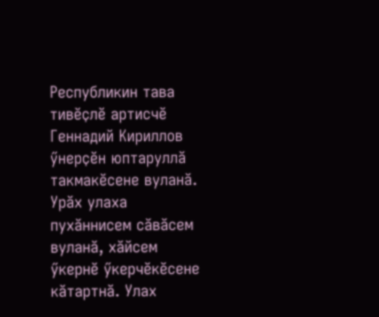Республикин тава тивӗҫлӗ артисчӗ Геннадий Кириллов ӳнерҫӗн юптаруллӑ такмакӗсене вуланӑ. Урӑх улаха пухӑннисем сӑвӑсем вуланӑ, хӑйсем ӳкернӗ ӳкерчӗкӗсене кӑтартнӑ. Улах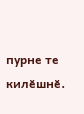пурне те килӗшнӗ.